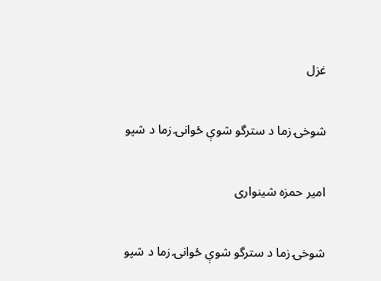غزل

شوخۍ زما د سترگو شوې ځوانۍ زما د شپو

امیر حمزه شینواری

شوخۍ زما د سترگو شوې ځوانۍ زما د شپو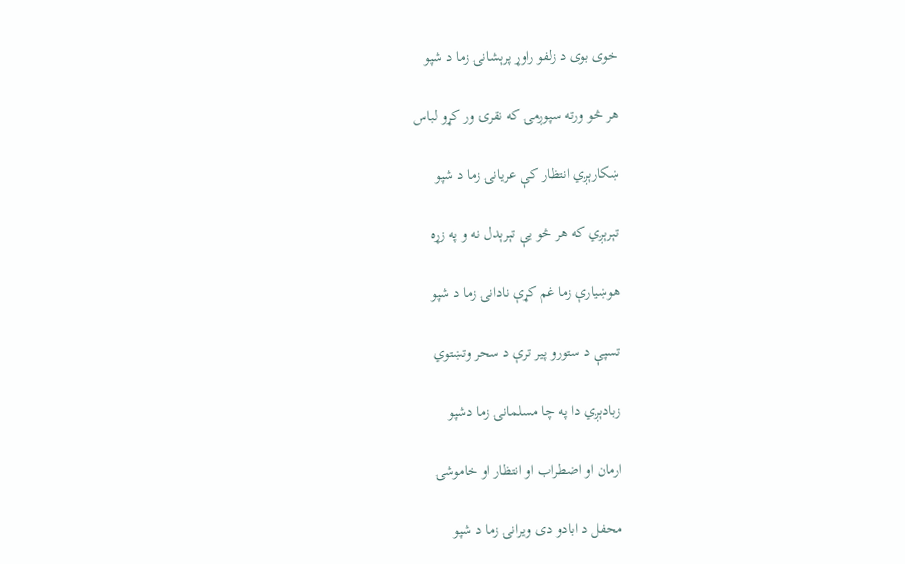خوی بوی د زلفو راوړ پرېشانۍ زما د شپو

هر څو ورته سپوږمۍ که نقرۍ ور کړو لباس

ښکارېږي انتظار کې عريانۍ زما د شپو

تېرېږي که هر څو يې تېرېدل نه و په زړه

هوښيارې زما غم کړې نادانۍ زما د شپو

تسپې د ستورو پير ترې د سحر وتښتوي

زبادېږي دا په چا مسلمانۍ زما دشپو

ارمان او اضطراب او انتظار او خاموشۍ

محفل د ابادو دی ويرانۍ زما د شپو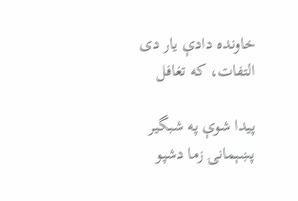خاونده دادې يار دی التفات، که تغافل

پيدا شوې په شبگير پښېمانۍ زما دشپو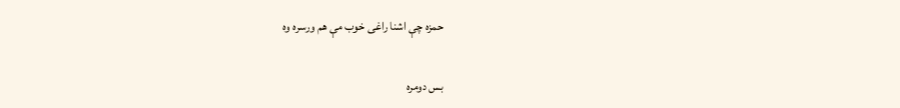حمزه چې اشنا راغی خوب مې هم ورسره وه

بس دومره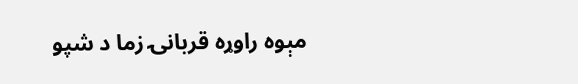مېوه راوړه قربانۍ زما د شپو